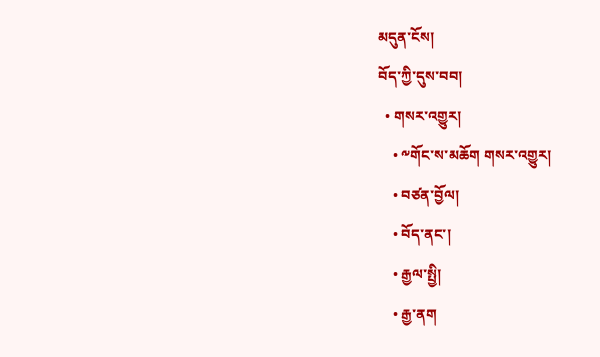མདུན་ངོས།
བོད་ཀྱི་དུས་བབ།
  • གསར་འགྱུར།
    • ༸གོང་ས་མཆོག གསར་འགྱུར།
    • བཙན་བྱོལ།
    • བོད་ནང་།
    • རྒྱལ་སྤྱི།
    • རྒྱ་ནག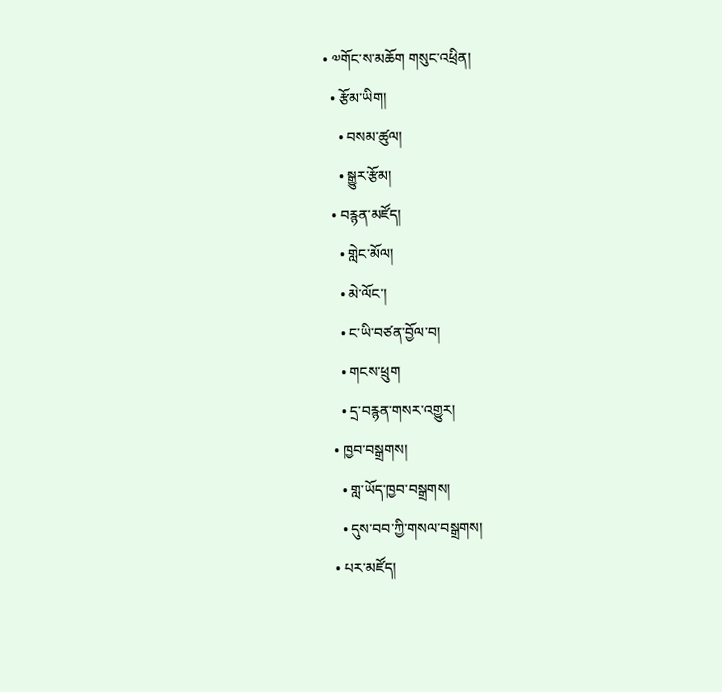• ༧གོང་ས་མཆོག གསུང་འཕྲིན།
  • རྩོམ་ཡིག།
    • བསམ་ཚུལ།
    • སྒྱུར་རྩོམ།
  • བརྙན་མཛོད།
    • གླེང་མོལ།
    • མེ་ལོང་།
    • ང་ཡི་བཙན་བྱོལ་བ།
    • གངས་ཕྲུག
    • དྲ་བརྙན་གསར་འགྱུར།
  • ཁྱབ་བསྒྲགས།
    • གླ་ཡོད་ཁྱབ་བསྒྲགས།
    • དུས་བབ་ཀྱི་གསལ་བསྒྲགས།
  • པར་མཛོད།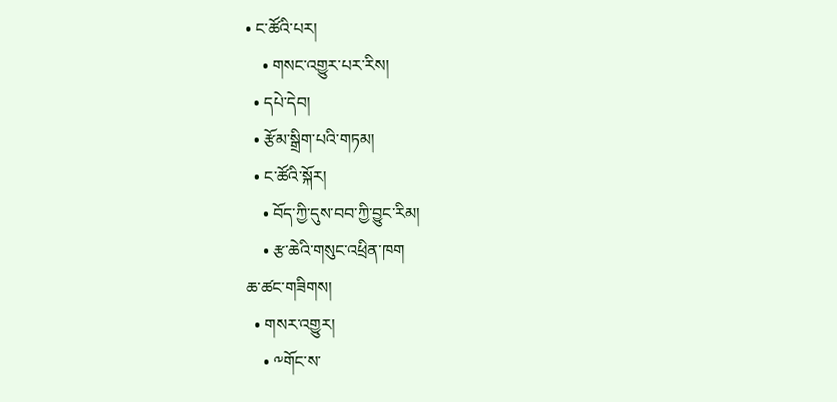• ང་ཚོའི་པར།
    • གསང་འགྱུར་པར་རིས།
  • དཔེ་དེབ།
  • རྩོམ་སྒྲིག་པའི་གཏམ།
  • ང་ཚོའི་སྐོར།
    • བོད་ཀྱི་དུས་བབ་ཀྱི་བྱུང་རིམ།
    • རྩ་ཆེའི་གསུང་འཕྲིན་ཁག
ཆ་ཚང་གཟིགས།
  • གསར་འགྱུར།
    • ༸གོང་ས་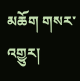མཆོག གསར་འགྱུར།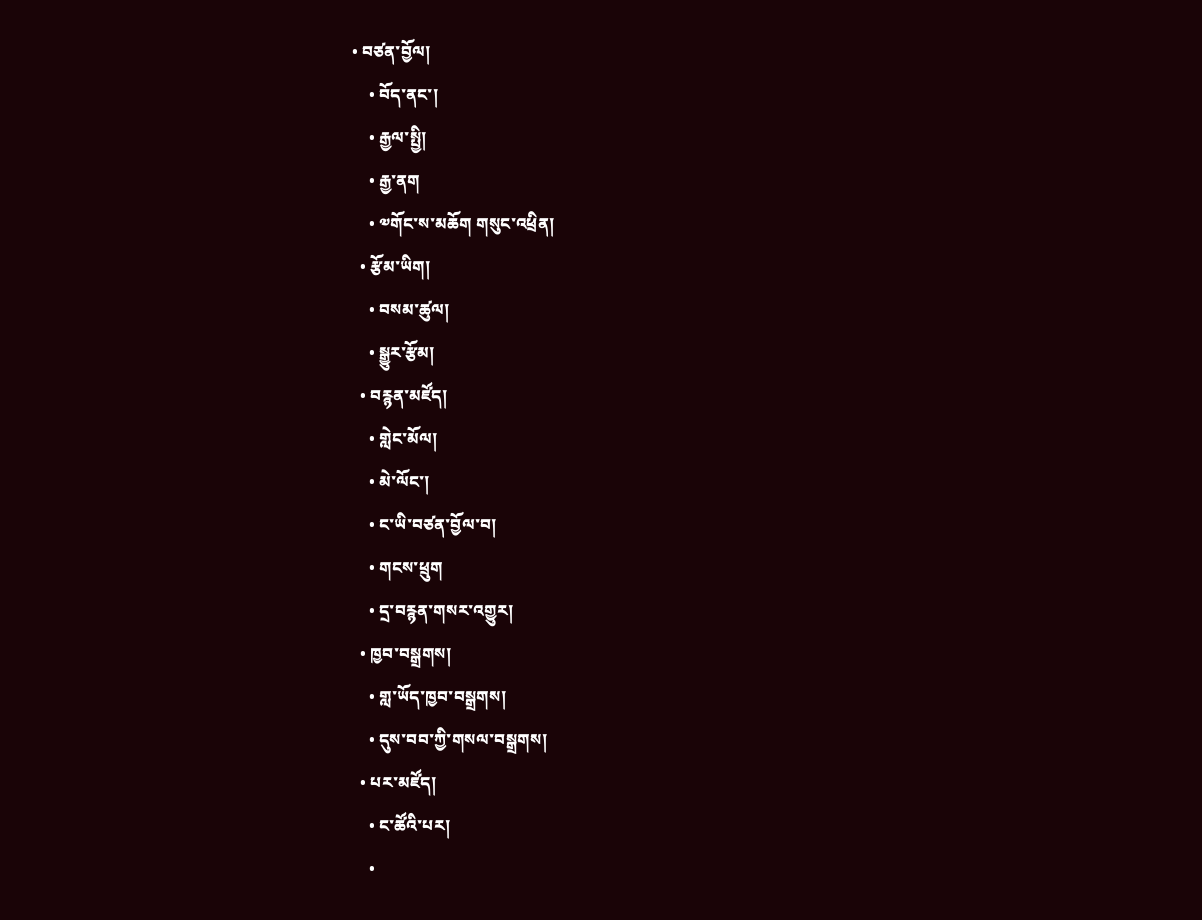• བཙན་བྱོལ།
    • བོད་ནང་།
    • རྒྱལ་སྤྱི།
    • རྒྱ་ནག
    • ༧གོང་ས་མཆོག གསུང་འཕྲིན།
  • རྩོམ་ཡིག།
    • བསམ་ཚུལ།
    • སྒྱུར་རྩོམ།
  • བརྙན་མཛོད།
    • གླེང་མོལ།
    • མེ་ལོང་།
    • ང་ཡི་བཙན་བྱོལ་བ།
    • གངས་ཕྲུག
    • དྲ་བརྙན་གསར་འགྱུར།
  • ཁྱབ་བསྒྲགས།
    • གླ་ཡོད་ཁྱབ་བསྒྲགས།
    • དུས་བབ་ཀྱི་གསལ་བསྒྲགས།
  • པར་མཛོད།
    • ང་ཚོའི་པར།
    •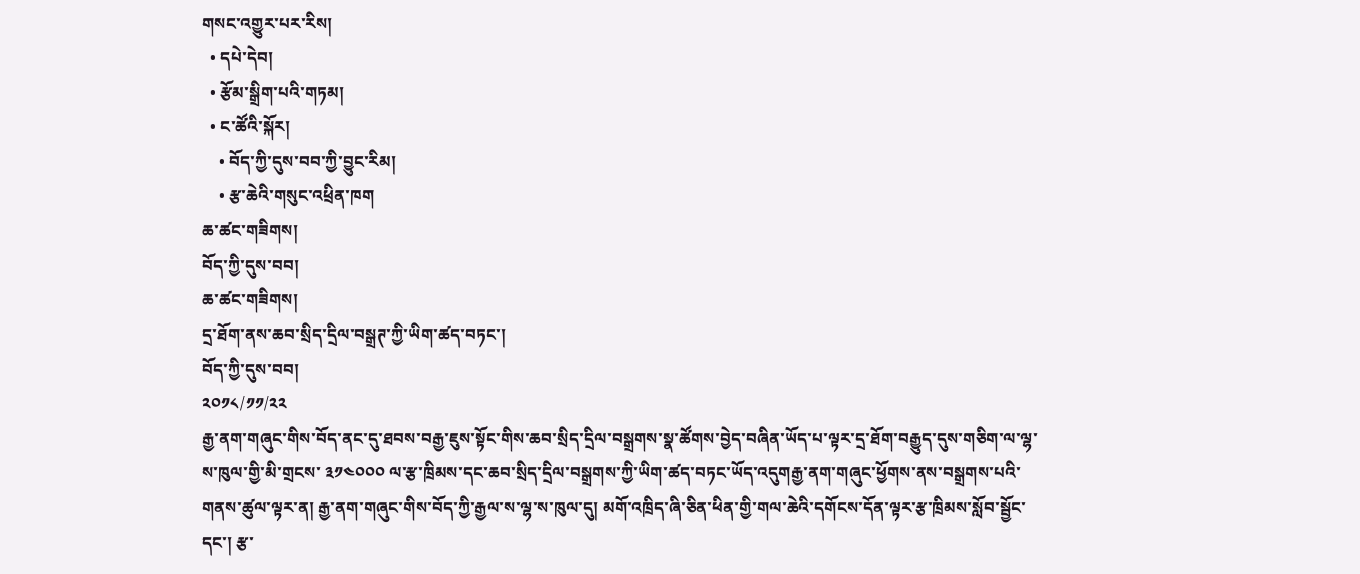གསང་འགྱུར་པར་རིས།
  • དཔེ་དེབ།
  • རྩོམ་སྒྲིག་པའི་གཏམ།
  • ང་ཚོའི་སྐོར།
    • བོད་ཀྱི་དུས་བབ་ཀྱི་བྱུང་རིམ།
    • རྩ་ཆེའི་གསུང་འཕྲིན་ཁག
ཆ་ཚང་གཟིགས།
བོད་ཀྱི་དུས་བབ།
ཆ་ཚང་གཟིགས།
དྲ་ཐོག་ནས་ཆབ་སྲིད་དྲིལ་བསྒྲཊ་ཀྱི་ཡིག་ཚད་བཏང་།
བོད་ཀྱི་དུས་བབ།
༢༠༡༨/༡༡/༢༢
རྒྱ་ནག་གཞུང་གིས་བོད་ནང་དུ་ཐབས་བརྒྱ་ཇུས་སྟོང་གིས་ཆབ་སྲིད་དྲིལ་བསྒྲགས་སྣ་ཚོགས་བྱེད་བཞིན་ཡོད་པ་ལྟར་དྲ་ཐོག་བརྒྱུད་དུས་གཅིག་ལ་ལྷ་ས་ཁུལ་གྱི་མི་གྲངས་ ༣༡༤༠༠༠ ལ་རྩ་ཁྲིམས་དང་ཆབ་སྲིད་དྲིལ་བསྒྲགས་ཀྱི་ཡིག་ཚད་བཏང་ཡོད་འདུགརྒྱ་ནག་གཞུང་ཕྱོགས་ནས་བསྒྲགས་པའི་གནས་ཚུལ་ལྟར་ན། རྒྱ་ནག་གཞུང་གིས་བོད་ཀྱི་རྒྱལ་ས་ལྷ་ས་ཁུལ་དུ། མགོ་འཁྲིད་ཞི་ཅིན་ཕིན་གྱི་གལ་ཆེའི་དགོངས་དོན་ལྟར་རྩ་ཁྲིམས་སློབ་སྦྱོང་དང་། རྩ་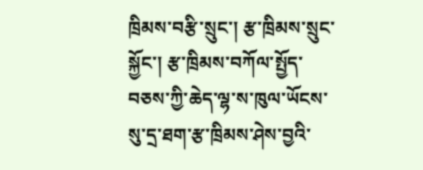ཁྲིམས་བརྩི་སྲུང་། རྩ་ཁྲིམས་སྲུང་སྐྱོང་། རྩ་ཁྲིམས་བཀོལ་སྤྱོད་བཅས་ཀྱི་ཆེད་ལྷ་ས་ཁུལ་ཡོངས་སུ་དྲ་ཐག་རྩ་ཁྲིམས་ཤེས་བྱའི་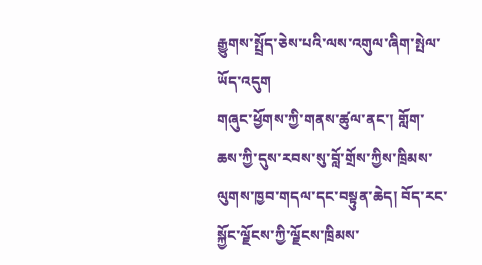རྒྱུགས་སྤྲོད་ཅེས་པའི་ལས་འགུལ་ཞིག་སྤེལ་ཡོད་འདུག
གཞུང་ཕྱོགས་ཀྱི་གནས་ཚུལ་ནང་། གློག་ཆས་ཀྱི་དུས་རབས་སུ་བློ་གྲོས་ཀྱིས་ཁྲིམས་ལུགས་ཁྱབ་གདལ་དང་བསྟུན་ཆེད། བོད་རང་སྐྱོང་ལྗོངས་ཀྱི་ལྗོངས་ཁྲིམས་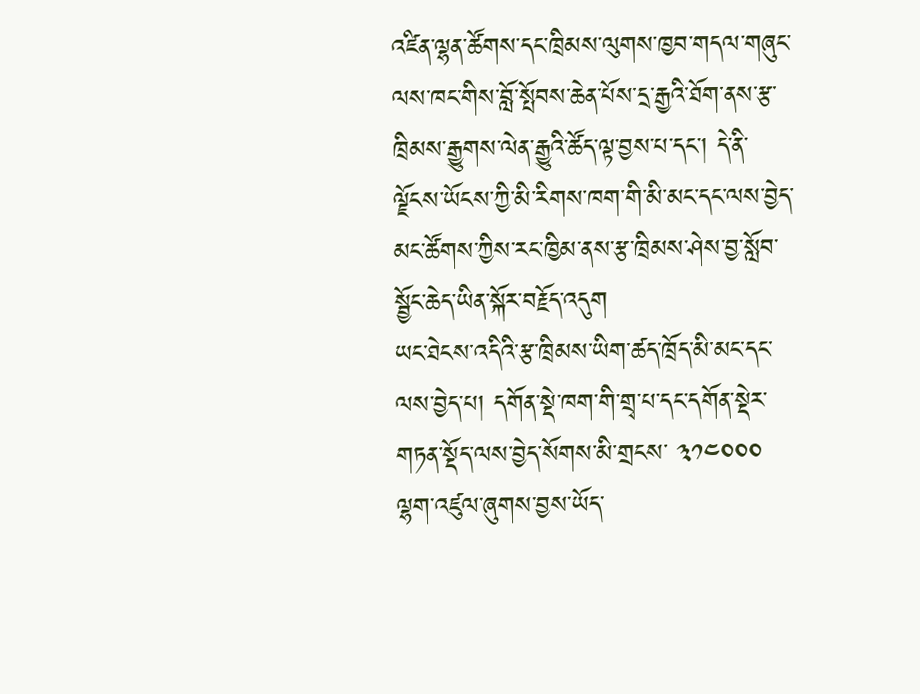འཛིན་ལྷན་ཚོགས་དང་ཁྲིམས་ལུགས་ཁྱབ་གདལ་གཞུང་ལས་ཁང་གིས་བློ་སྤོབས་ཆེན་པོས་དྲ་རྒྱའི་ཐོག་ནས་རྩ་ཁྲིམས་རྒྱུགས་ལེན་རྒྱུའི་ཚོད་ལྟ་བྱས་པ་དང་། དེ་ནི་ལྗོངས་ཡོངས་ཀྱི་མི་རིགས་ཁག་གི་མི་མང་དང་ལས་བྱེད་མང་ཚོགས་ཀྱིས་རང་ཁྱིམ་ནས་རྩ་ཁྲིམས་ཤེས་བྱ་སློབ་སྦྱོང་ཆེད་ཡིན་སྐོར་བརྗོད་འདུག
ཡང་ཐེངས་འདིའི་རྩ་ཁྲིམས་ཡིག་ཚད་ཁྲོད་མི་མང་དང་ལས་བྱེད་པ། དགོན་སྡེ་ཁག་གི་གྲྭ་པ་དང་དགོན་སྡེར་གཏན་སྡོད་ལས་བྱེད་སོགས་མི་གྲངས་ ༣༡༤༠༠༠ ལྷག་འཛུལ་ཞུགས་བྱས་ཡོད་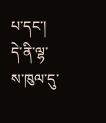པ་དང་། དེ་ནི་ལྷ་ས་ཁུལ་དུ་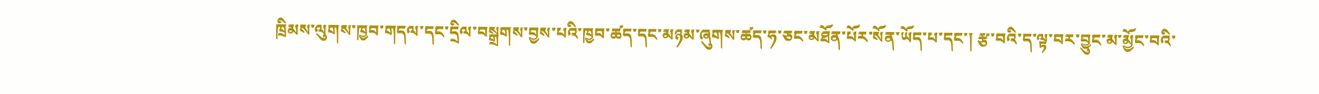ཁྲིམས་ལུགས་ཁྱབ་གདལ་དང་དྲིལ་བསྒྲགས་བྱས་པའི་ཁྱབ་ཚད་དང་མཉམ་ཞུགས་ཚད་ཧ་ཅང་མཐོན་པོར་སོན་ཡོད་པ་དང་། རྩ་བའི་ད་ལྟ་བར་བྱུང་མ་མྱོང་བའི་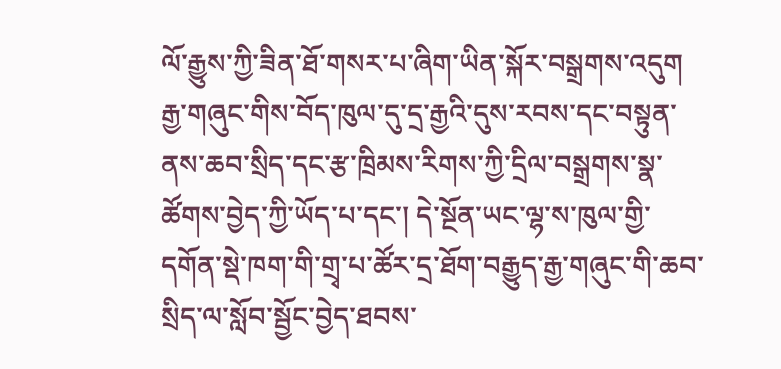ལོ་རྒྱུས་ཀྱི་ཟིན་ཐོ་གསར་པ་ཞིག་ཡིན་སྐོར་བསྒྲགས་འདུག
རྒྱ་གཞུང་གིས་བོད་ཁུལ་དུ་དྲ་རྒྱའི་དུས་རབས་དང་བསྟུན་ནས་ཆབ་སྲིད་དང་རྩ་ཁྲིམས་རིགས་ཀྱི་དྲིལ་བསྒྲགས་སྣ་ཚོགས་བྱེད་ཀྱི་ཡོད་པ་དང་། དེ་སྔོན་ཡང་ལྷ་ས་ཁུལ་གྱི་དགོན་སྡེ་ཁག་གི་གྲྭ་པ་ཚོར་དྲ་ཐོག་བརྒྱུད་རྒྱ་གཞུང་གི་ཆབ་སྲིད་ལ་སློབ་སྦྱོང་བྱེད་ཐབས་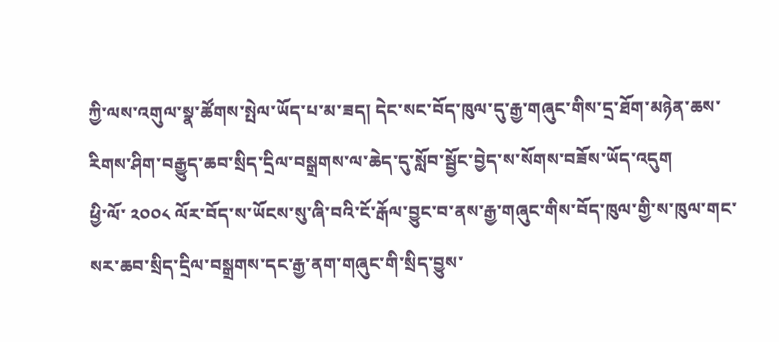ཀྱི་ལས་འགུལ་སྣ་ཚོགས་སྤེལ་ཡོད་པ་མ་ཟད། དེང་སང་བོད་ཁུལ་དུ་རྒྱ་གཞུང་གིས་དྲ་ཐོག་མཉེན་ཆས་རིགས་ཤིག་བརྒྱུད་ཆབ་སྲིད་དྲིལ་བསྒྲགས་ལ་ཆེད་དུ་སློབ་སྦྱོང་བྱེད་ས་སོགས་བཟོས་ཡོད་འདུག
ཕྱི་ལོ་ ༢༠༠༨ ལོར་བོད་ས་ཡོངས་སུ་ཞི་བའི་ངོ་རྒོལ་བྱུང་བ་ནས་རྒྱ་གཞུང་གིས་བོད་ཁུལ་གྱི་ས་ཁུལ་གང་སར་ཆབ་སྲིད་དྲིལ་བསྒྲགས་དང་རྒྱ་ནག་གཞུང་གི་སྲིད་བྱུས་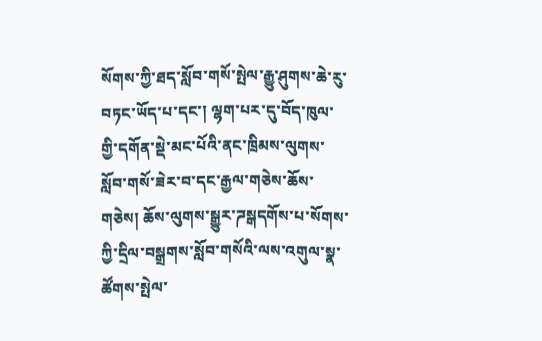སོགས་ཀྱི་ཐད་སློབ་གསོ་སྤེལ་རྒྱུ་ཤུགས་ཆེ་རུ་བཏང་ཡོད་པ་དང་། ལྷག་པར་དུ་བོད་ཁུལ་གྱི་དགོན་སྡེ་མང་པོའི་ནང་ཁྲིམས་ལུགས་སློབ་གསོ་ཟེར་བ་དང་རྒྱལ་གཅེས་ཆོས་གཅེས། ཆོས་ལུགས་སྒྱུར་ཌསྒདགོས་པ་སོགས་ཀྱི་དྲིལ་བསྒྲགས་སློབ་གསོའི་ལས་འགུལ་སྣ་ཚོགས་སྤེལ་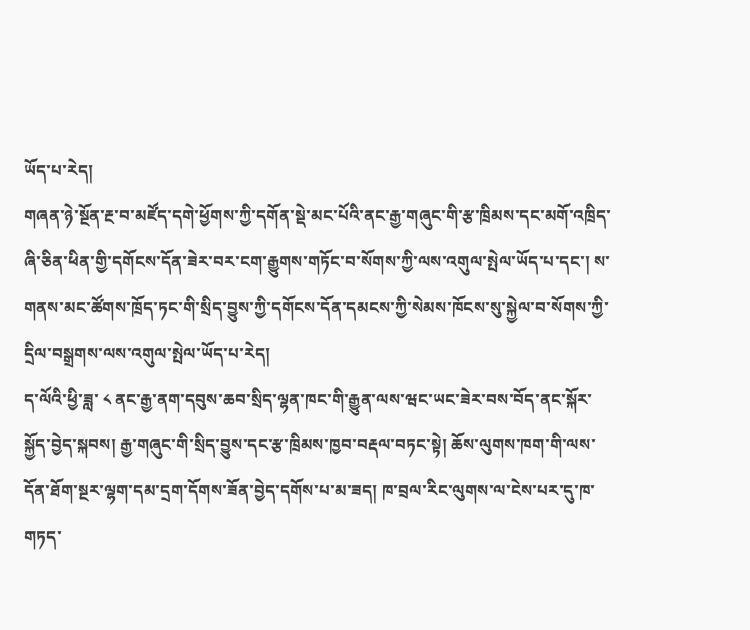ཡོད་པ་རེད།
གཞན་ཉེ་སྔོན་རྔ་བ་མཛོད་དགེ་ཕྱོགས་ཀྱི་དགོན་སྡེ་མང་པོའི་ནང་རྒྱ་གཞུང་གི་རྩ་ཁྲིམས་དང་མགོ་འཁྲིད་ཞི་ཅིན་ཕིན་གྱི་དགོངས་དོན་ཟེར་བར་ངག་རྒྱུགས་གཏོང་བ་སོགས་ཀྱི་ལས་འགུལ་སྤེལ་ཡོད་པ་དང་། ས་གནས་མང་ཚོགས་ཁྲོད་ཏང་གི་སྲིད་བྱུས་ཀྱི་དགོངས་དོན་དམངས་ཀྱི་སེམས་ཁོངས་སུ་སྐྱེལ་བ་སོགས་ཀྱི་དྲིལ་བསྒྲགས་ལས་འགུལ་སྤེལ་ཡོད་པ་རེད།
ད་ལོའི་ཕྱི་ཟླ་ ༨ ནང་རྒྱ་ནག་དབུས་ཆབ་སྲིད་ལྷན་ཁང་གི་རྒྱུན་ལས་ཝང་ཡང་ཟེར་བས་བོད་ནང་སྐོར་སྐྱོད་བྱེད་སྐབས། རྒྱ་གཞུང་གི་སྲིད་བྱུས་དང་རྩ་ཁྲིམས་ཁྱབ་བརྡལ་བཏང་སྟེ། ཆོས་ལུགས་ཁག་གི་ལས་དོན་ཐོག་སྔར་ལྷག་དམ་དྲག་དོགས་ཟོན་བྱེད་དགོས་པ་མ་ཟད། ཁ་བྲལ་རིང་ལུགས་ལ་ངེས་པར་དུ་ཁ་གཏད་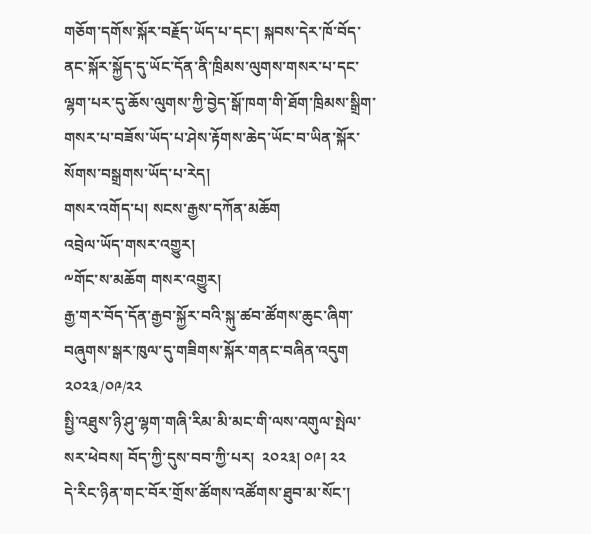གཅོག་དགོས་སྐོར་བརྗོད་ཡོད་པ་དང་། སྐབས་དེར་ཁོ་བོད་ནང་སྐོར་སྐྱོད་དུ་ཡོང་དོན་ནི་ཁྲིམས་ལུགས་གསར་པ་དང་ལྷག་པར་དུ་ཆོས་ལུགས་ཀྱི་བྱེད་སྒོ་ཁག་གི་ཐོག་ཁྲིམས་སྒྲིག་གསར་པ་བཟོས་ཡོད་པ་ཤེས་རྟོགས་ཆེད་ཡོང་བ་ཡིན་སྐོར་སོགས་བསྒྲགས་ཡོད་པ་རེད།
གསར་འགོད་པ། སངས་རྒྱས་དཀོན་མཆོག
འབྲེལ་ཡོད་གསར་འགྱུར།
༸གོང་ས་མཆོག གསར་འགྱུར།
རྒྱ་གར་བོད་དོན་རྒྱབ་སྐྱོར་བའི་སྐུ་ཚབ་ཚོགས་ཆུང་ཞིག་བཞུགས་སྒར་ཁུལ་དུ་གཟིགས་སྐོར་གནང་བཞིན་འདུག
༢༠༢༣/༠༩/༢༢
སྤྱི་འཐུས་ཉི་ཤུ་ལྷག་གཞི་རིམ་མི་མང་གི་ལས་འགུལ་སྤེལ་སར་ཕེབས། བོད་ཀྱི་དུས་བབ་ཀྱི་པར།  ༢༠༢༣། ༠༩། ༢༢
དེ་རིང་ཉིན་གང་བོར་གྲོས་ཚོགས་འཚོགས་ཐུབ་མ་སོང་།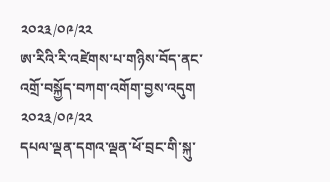༢༠༢༣/༠༩/༢༢
ཨ་རིའི་རི་འཛེགས་པ་གཉིས་བོད་ནང་འགྲོ་བསྐྱོད་བཀག་འགོག་བྱས་འདུག
༢༠༢༣/༠༩/༢༢
དཔལ་ལྡན་དགའ་ལྡན་ཕོ་བྲང་གི་སྐུ་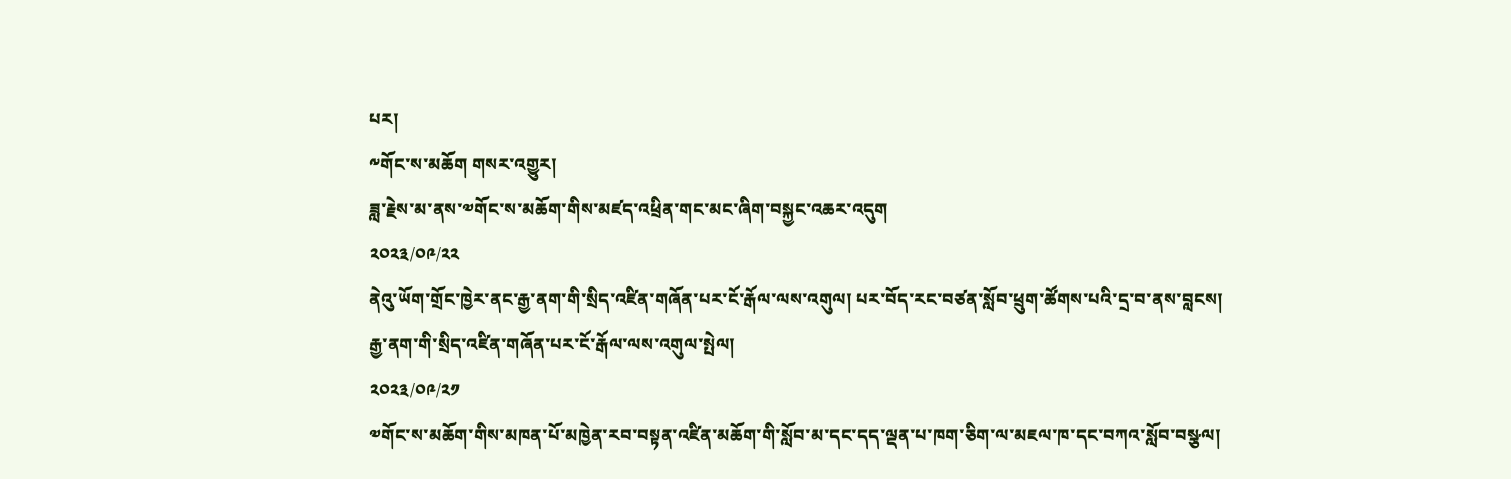པར།
༸གོང་ས་མཆོག གསར་འགྱུར།
ཟླ་རྗེས་མ་ནས་༧གོང་ས་མཆོག་གིས་མཛད་འཕྲིན་གང་མང་ཞིག་བསྐྱང་འཆར་འདུག
༢༠༢༣/༠༩/༢༢
ནེའུ་ཡོག་གྲོང་ཁྱེར་ནང་རྒྱ་ནག་གི་སྲིད་འཛིན་གཞོན་པར་ངོ་རྒོལ་ལས་འགུལ། པར་བོད་རང་བཙན་སློབ་ཕྲུག་ཚོགས་པའི་དྲ་བ་ནས་བླངས།
རྒྱ་ནག་གི་སྲིད་འཛིན་གཞོན་པར་ངོ་རྒོལ་ལས་འགུལ་སྤེལ།
༢༠༢༣/༠༩/༢༡
༧གོང་ས་མཆོག་གིས་མཁན་པོ་མཁྱེན་རབ་བསྟན་འཛིན་མཆོག་གི་སློབ་མ་དང་དད་ལྡན་པ་ཁག་ཅིག་ལ་མཇལ་ཁ་དང་བཀའ་སློབ་བསྩལ།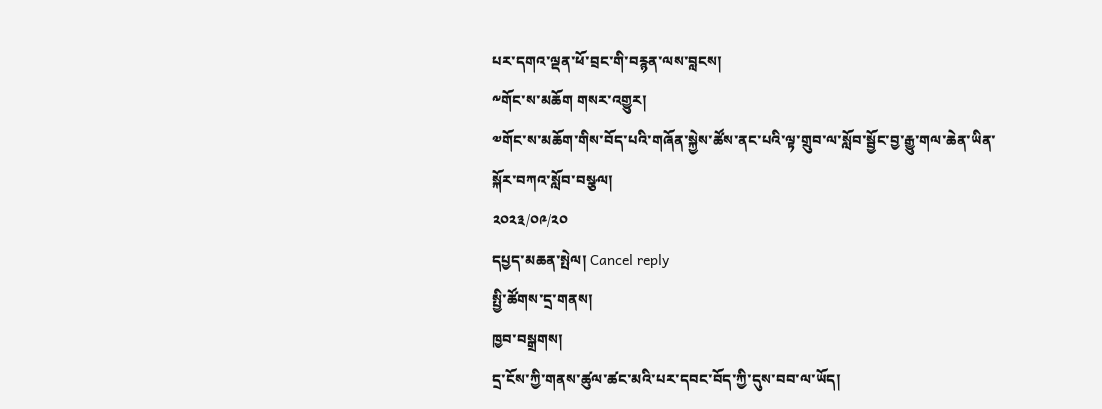པར་དགའ་ལྡན་ཕོ་བྲང་གི་བརྙན་ལས་བླངས།
༸གོང་ས་མཆོག གསར་འགྱུར།
༧གོང་ས་མཆོག་གིས་བོད་པའི་གཞོན་སྐྱེས་ཚོས་ནང་པའི་ལྟ་གྲུབ་ལ་སློབ་སྦྱོང་བྱ་རྒྱུ་གལ་ཆེན་ཡིན་སྐོར་བཀའ་སློབ་བསྩལ།
༢༠༢༣/༠༩/༢༠
དཔྱད་མཆན་སྤེལ། Cancel reply
སྤྱི་ཚོགས་དྲ་གནས།
ཁྱབ་བསྒྲགས།
དྲ་ངོས་ཀྱི་གནས་ཚུལ་ཚང་མའི་པར་དབང་བོད་ཀྱི་དུས་བབ་ལ་ཡོད།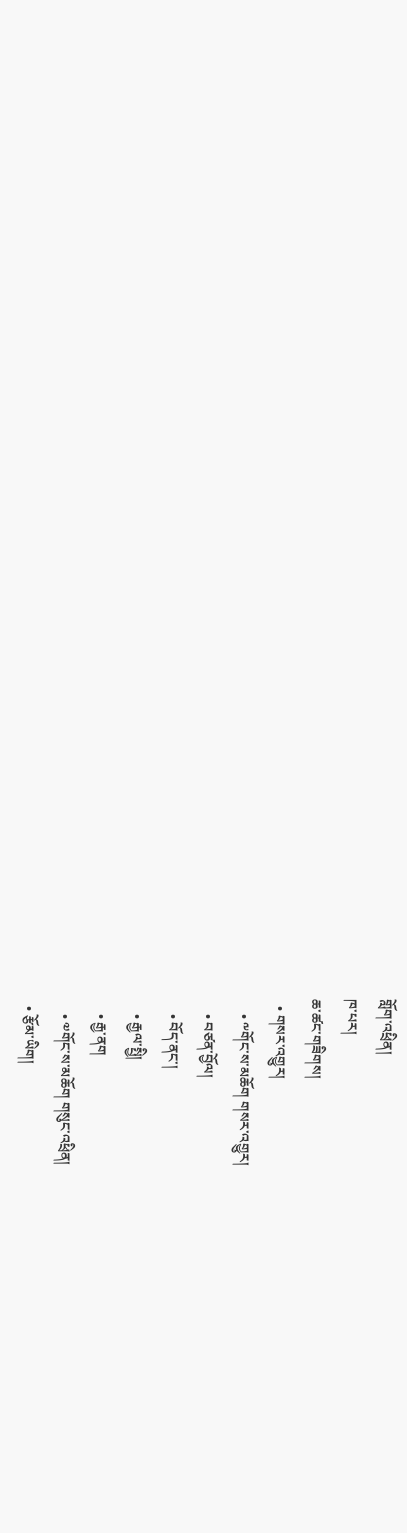གློག་འཕྲིན།
ཁ་པར།
ཆ་ཚང་གཟིགས།
  • གསར་འགྱུར།
    • ༸གོང་ས་མཆོག གསར་འགྱུར།
    • བཙན་བྱོལ།
    • བོད་ནང་།
    • རྒྱལ་སྤྱི།
    • རྒྱ་ནག
    • ༧གོང་ས་མཆོག གསུང་འཕྲིན།
  • རྩོམ་ཡིག།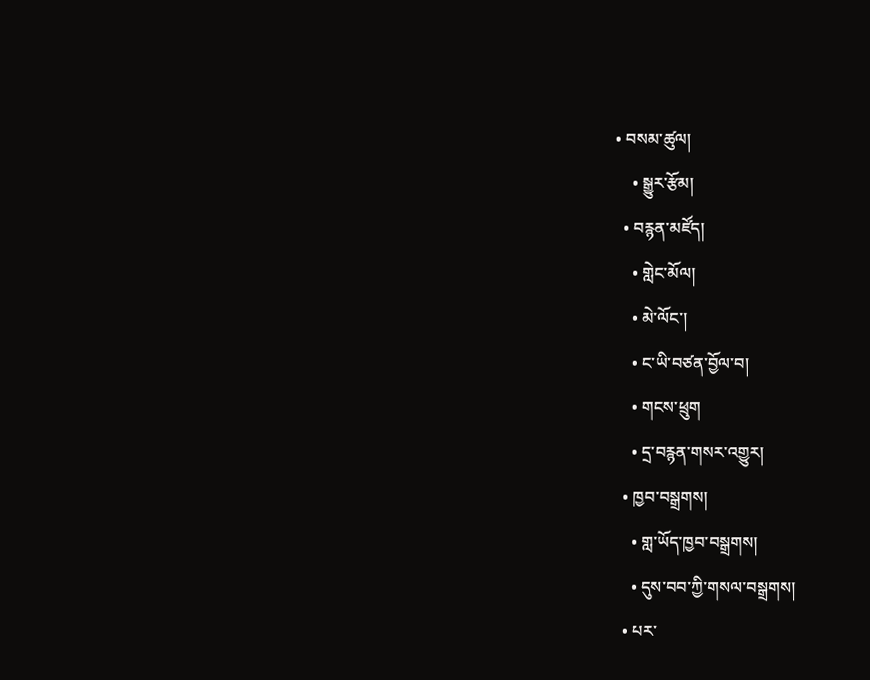• བསམ་ཚུལ།
    • སྒྱུར་རྩོམ།
  • བརྙན་མཛོད།
    • གླེང་མོལ།
    • མེ་ལོང་།
    • ང་ཡི་བཙན་བྱོལ་བ།
    • གངས་ཕྲུག
    • དྲ་བརྙན་གསར་འགྱུར།
  • ཁྱབ་བསྒྲགས།
    • གླ་ཡོད་ཁྱབ་བསྒྲགས།
    • དུས་བབ་ཀྱི་གསལ་བསྒྲགས།
  • པར་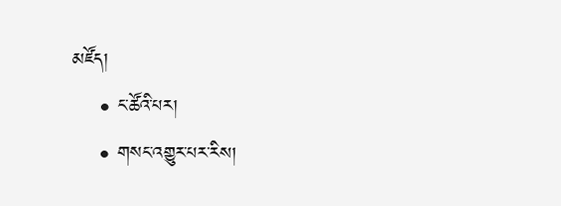མཛོད།
    • ང་ཚོའི་པར།
    • གསང་འགྱུར་པར་རིས།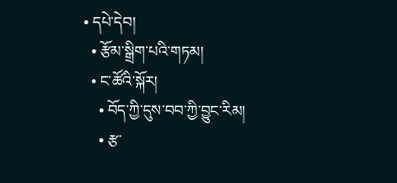• དཔེ་དེབ།
  • རྩོམ་སྒྲིག་པའི་གཏམ།
  • ང་ཚོའི་སྐོར།
    • བོད་ཀྱི་དུས་བབ་ཀྱི་བྱུང་རིམ།
    • རྩ་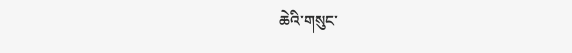ཆེའི་གསུང་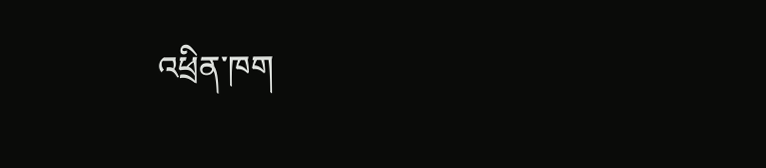འཕྲིན་ཁག